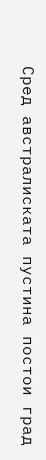Сред австралиската пустина постои град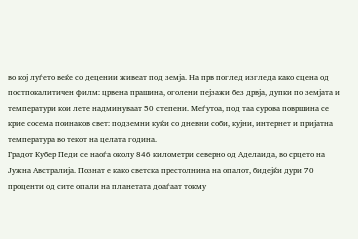во кој луѓето веќе со децении живеат под земја. На прв поглед изгледа како сцена од постпокалитичен филм: црвена прашина, оголени пејзажи без дрвја, дупки по земјата и температури кои лете надминуваат 50 степени. Меѓутоа, под таа сурова површина се крие сосема поинаков свет: подземни куќи со дневни соби, кујни, интернет и пријатна температура во текот на целата година.
Градот Кубер Педи се наоѓа околу 846 километри северно од Аделаида, во срцето на Јужна Австралија. Познат е како светска престолнина на опалот, бидејќи дури 70 проценти од сите опали на планетата доаѓаат токму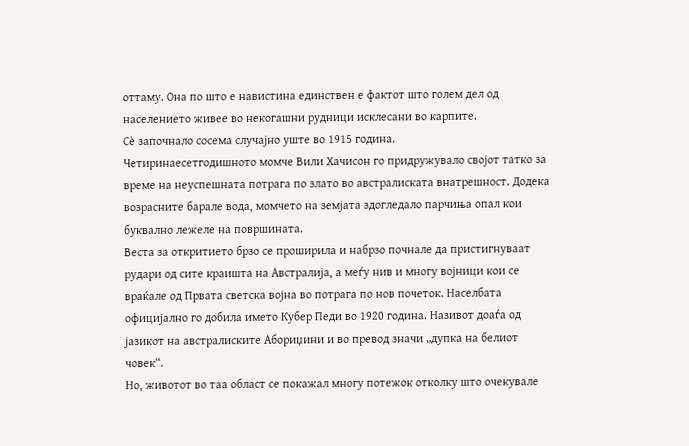оттаму. Она по што е навистина единствен е фактот што голем дел од населението живее во некогашни рудници исклесани во карпите.
Сè започнало сосема случајно уште во 1915 година.
Четиринаесетгодишното момче Вили Хачисон го придружувало својот татко за време на неуспешната потрага по злато во австралиската внатрешност. Додека возрасните барале вода, момчето на земјата здогледало парчиња опал кои буквално лежеле на површината.
Веста за откритието брзо се проширила и набрзо почнале да пристигнуваат рудари од сите краишта на Австралија, а меѓу нив и многу војници кои се враќале од Првата светска војна во потрага по нов почеток. Населбата официјално го добила името Кубер Педи во 1920 година. Називот доаѓа од јазикот на австралиските Абориџини и во превод значи „дупка на белиот човек“.
Но, животот во таа област се покажал многу потежок отколку што очекувале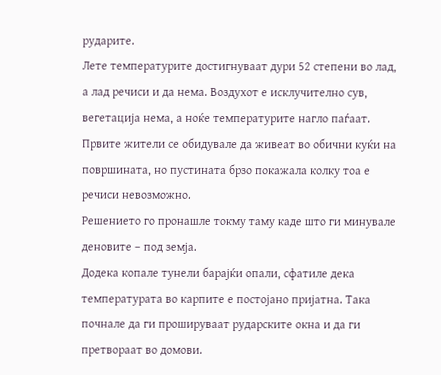рударите.
Лете температурите достигнуваат дури 52 степени во лад, а лад речиси и да нема. Воздухот е исклучително сув, вегетација нема, а ноќе температурите нагло паѓаат.
Првите жители се обидувале да живеат во обични куќи на површината, но пустината брзо покажала колку тоа е речиси невозможно.
Решението го пронашле токму таму каде што ги минувале деновите – под земја.
Додека копале тунели барајќи опали, сфатиле дека температурата во карпите е постојано пријатна. Така почнале да ги прошируваат рударските окна и да ги претвораат во домови.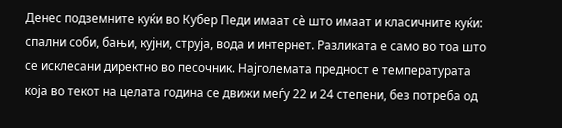Денес подземните куќи во Кубер Педи имаат сè што имаат и класичните куќи: спални соби, бањи, кујни, струја, вода и интернет. Разликата е само во тоа што се исклесани директно во песочник. Најголемата предност е температурата која во текот на целата година се движи меѓу 22 и 24 степени, без потреба од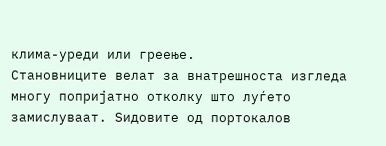клима-уреди или греење.
Становниците велат за внатрешноста изгледа многу попријатно отколку што луѓето замислуваат. Ѕидовите од портокалов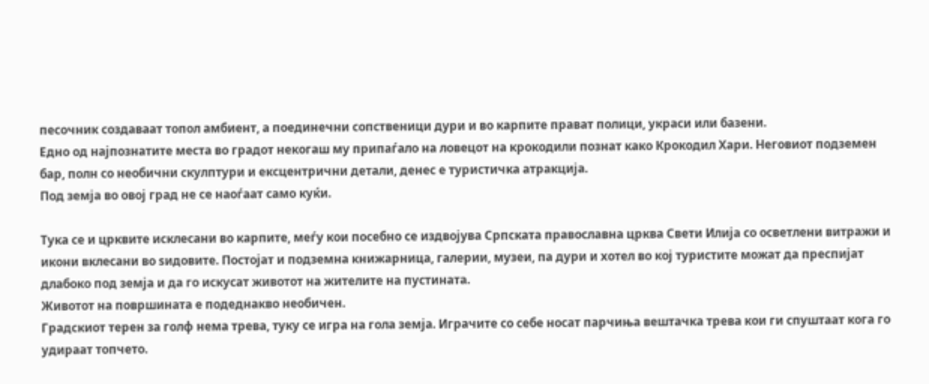песочник создаваат топол амбиент, а поединечни сопственици дури и во карпите прават полици, украси или базени.
Едно од најпознатите места во градот некогаш му припаѓало на ловецот на крокодили познат како Крокодил Хари. Неговиот подземен бар, полн со необични скулптури и ексцентрични детали, денес е туристичка атракција.
Под земја во овој град не се наоѓаат само куќи.

Тука се и црквите исклесани во карпите, меѓу кои посебно се издвојува Српската православна црква Свети Илија со осветлени витражи и икони вклесани во ѕидовите. Постојат и подземна книжарница, галерии, музеи, па дури и хотел во кој туристите можат да преспијат длабоко под земја и да го искусат животот на жителите на пустината.
Животот на површината е подеднакво необичен.
Градскиот терен за голф нема трева, туку се игра на гола земја. Играчите со себе носат парчиња вештачка трева кои ги спуштаат кога го удираат топчето.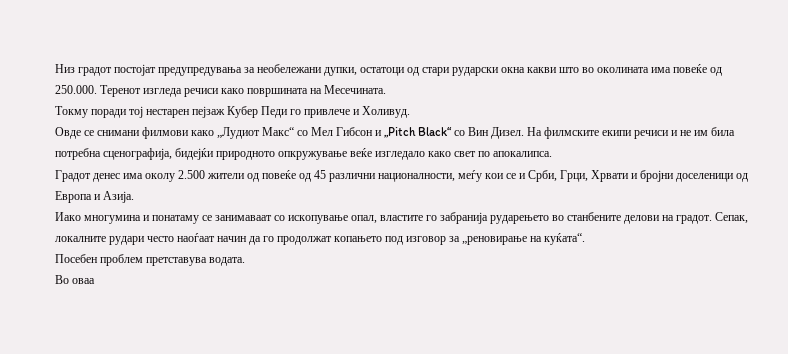Низ градот постојат предупредувања за необележани дупки, остатоци од стари рударски окна какви што во околината има повеќе од 250.000. Теренот изгледа речиси како површината на Месечината.
Токму поради тој нестарен пејзаж Кубер Педи го привлече и Холивуд.
Овде се снимани филмови како „Лудиот Макс“ со Мел Гибсон и „Pitch Black“ со Вин Дизел. На филмските екипи речиси и не им била потребна сценографија, бидејќи природното опкружување веќе изгледало како свет по апокалипса.
Градот денес има околу 2.500 жители од повеќе од 45 различни националности, меѓу кои се и Срби, Грци, Хрвати и бројни доселеници од Европа и Азија.
Иако многумина и понатаму се занимаваат со ископување опал, властите го забранија рударењето во станбените делови на градот. Сепак, локалните рудари често наоѓаат начин да го продолжат копањето под изговор за „реновирање на куќата“.
Посебен проблем претставува водата.
Во оваа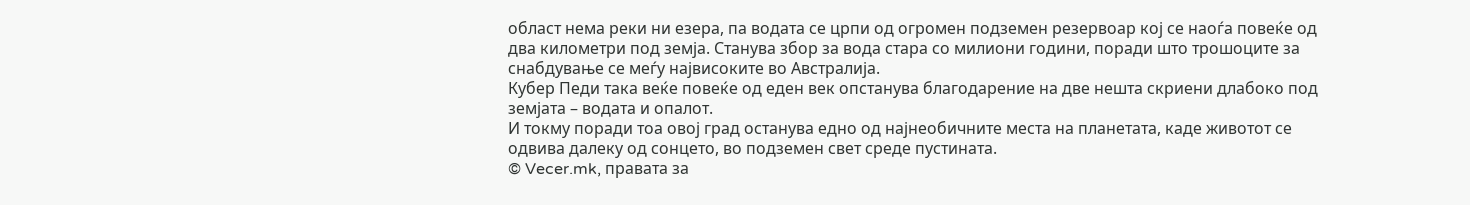област нема реки ни езера, па водата се црпи од огромен подземен резервоар кој се наоѓа повеќе од два километри под земја. Станува збор за вода стара со милиони години, поради што трошоците за снабдување се меѓу највисоките во Австралија.
Кубер Педи така веќе повеќе од еден век опстанува благодарение на две нешта скриени длабоко под земјата – водата и опалот.
И токму поради тоа овој град останува едно од најнеобичните места на планетата, каде животот се одвива далеку од сонцето, во подземен свет среде пустината.
© Vecer.mk, правата за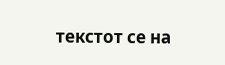текстот се на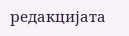редакцијата